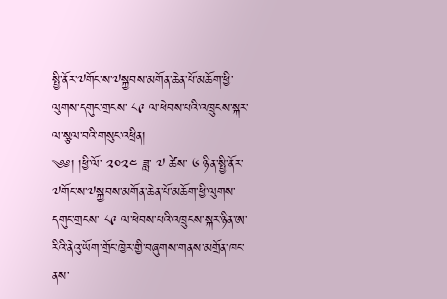སྤྱི་ནོར་༧གོང་ས་༧སྐྱབས་མགོན་ཆེན་པོ་མཆོག་ཕྱི་ལུགས་དགུང་གྲངས་ ༨༩ ལ་ཕེབས་པའི་འཁྲུངས་སྐར་ལ་སྩལ་བའི་གསུང་འཕྲིན།
༄༅། །ཕྱི་ལོ་ ༢༠༢༤ ཟླ་ ༧ ཚེས་ ༦ ཉིན་སྤྱི་ནོར་༧གོང་ས་༧སྐྱབས་མགོན་ཆེན་པོ་མཆོག་ཕྱི་ལུགས་དགུང་གྲངས་ ༨༩ ལ་ཕེབས་པའི་འཁྲུངས་སྐར་ཉིན་ཨ་རིའི་ནེའུ་ཡོག་གྲོང་ཁྱེར་གྱི་བཞུགས་གནས་མགྲོན་ཁང་ནས་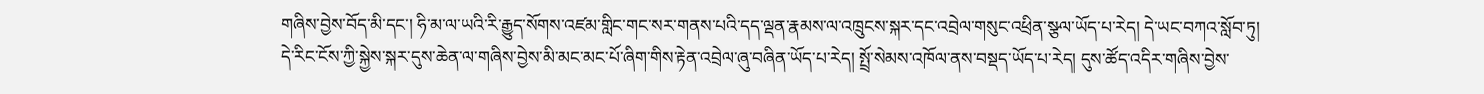གཞིས་བྱེས་བོད་མི་དང་། ཧི་མ་ལ་ཡའི་རི་རྒྱུད་སོགས་འཛམ་གླིང་གང་སར་གནས་པའི་དད་ལྡན་རྣམས་ལ་འཁྲུངས་སྐར་དང་འབྲེལ་གསུང་འཕྲིན་སྩལ་ཡོད་པ་རེད། དེ་ཡང་བཀའ་སློབ་ཏུ། དེ་རིང་ངོས་ཀྱི་སྐྱེས་སྐར་དུས་ཆེན་ལ་གཞིས་བྱེས་མི་མང་མང་པོ་ཞིག་གིས་རྟེན་འབྲེལ་ཞུ་བཞིན་ཡོད་པ་རེད། སྤྲོ་སེམས་འཁོལ་ནས་བསྡད་ཡོད་པ་རེད། དུས་ཚོད་འདིར་གཞིས་བྱེས་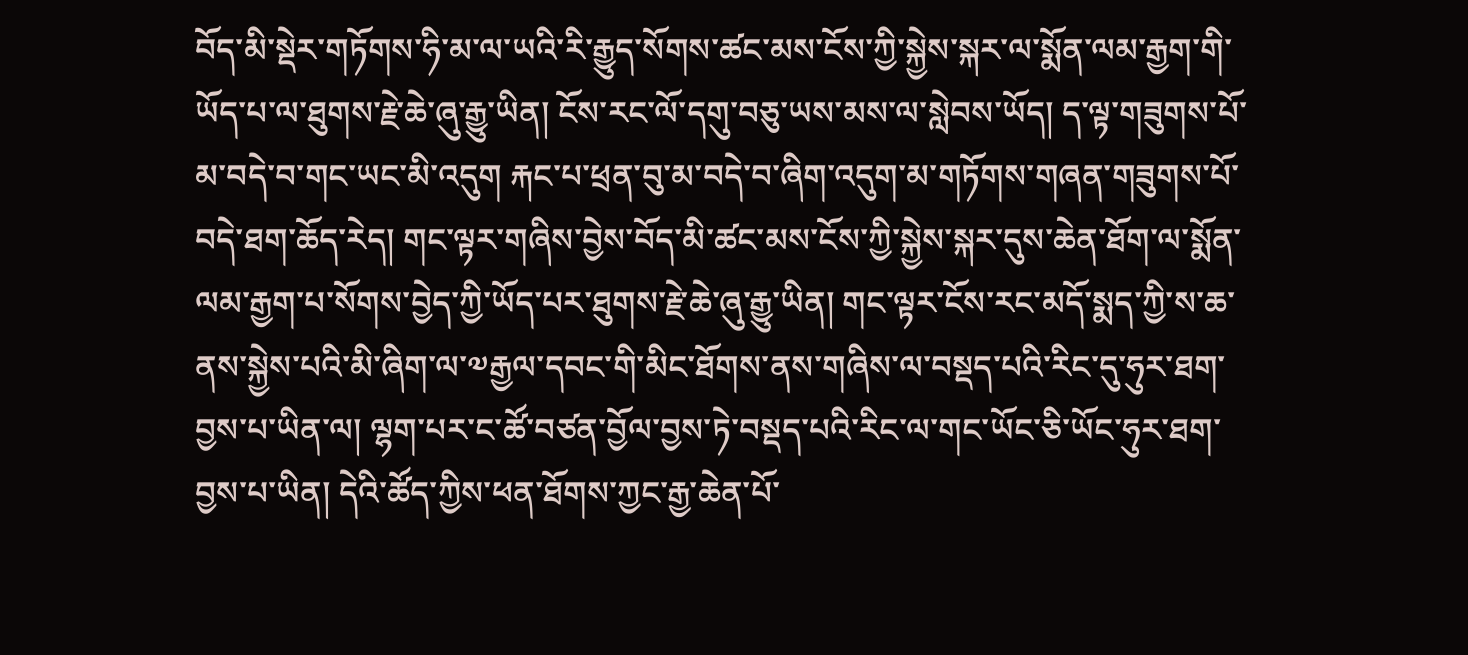བོད་མི་སྡེར་གཏོགས་ཧི་མ་ལ་ཡའི་རི་རྒྱུད་སོགས་ཚང་མས་ངོས་ཀྱི་སྐྱེས་སྐར་ལ་སྨོན་ལམ་རྒྱག་གི་ཡོད་པ་ལ་ཐུགས་རྗེ་ཆེ་ཞུ་རྒྱུ་ཡིན། ངོས་རང་ལོ་དགུ་བཅུ་ཡས་མས་ལ་སླེབས་ཡོད། ད་ལྟ་གཟུགས་པོ་མ་བདེ་བ་གང་ཡང་མི་འདུག རྐང་པ་ཕྲན་བུ་མ་བདེ་བ་ཞིག་འདུག་མ་གཏོགས་གཞན་གཟུགས་པོ་བདེ་ཐག་ཆོད་རེད། གང་ལྟར་གཞིས་བྱེས་བོད་མི་ཚང་མས་ངོས་ཀྱི་སྐྱེས་སྐར་དུས་ཆེན་ཐོག་ལ་སྨོན་ལམ་རྒྱག་པ་སོགས་བྱེད་ཀྱི་ཡོད་པར་ཐུགས་རྗེ་ཆེ་ཞུ་རྒྱུ་ཡིན། གང་ལྟར་ངོས་རང་མདོ་སྨད་ཀྱི་ས་ཆ་ནས་སྐྱེས་པའི་མི་ཞིག་ལ་༧རྒྱལ་དབང་གི་མིང་ཐོགས་ནས་གཞིས་ལ་བསྡད་པའི་རིང་དུ་ཧུར་ཐག་བྱས་པ་ཡིན་ལ། ལྷག་པར་ང་ཚོ་བཙན་བྱོལ་བྱས་ཏེ་བསྡད་པའི་རིང་ལ་གང་ཡོང་ཅི་ཡོང་ཧུར་ཐག་བྱས་པ་ཡིན། དེའི་ཚོད་ཀྱིས་ཕན་ཐོགས་ཀྱང་རྒྱ་ཆེན་པོ་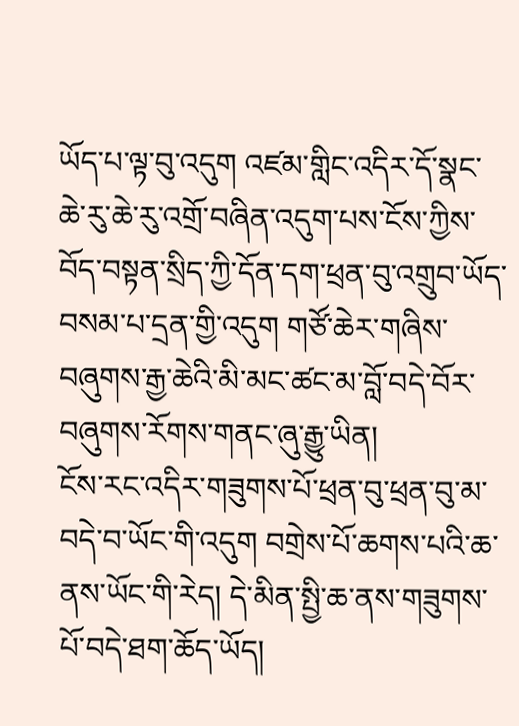ཡོད་པ་ལྟ་བུ་འདུག འཛམ་གླིང་འདིར་དོ་སྣང་ཆེ་རུ་ཆེ་རུ་འགྲོ་བཞིན་འདུག་པས་ངོས་ཀྱིས་བོད་བསྟན་སྲིད་ཀྱི་དོན་དག་ཕྲན་བུ་འགྲུབ་ཡོད་བསམ་པ་དྲན་གྱི་འདུག གཙོ་ཆེར་གཞིས་བཞུགས་རྒྱ་ཆེའི་མི་མང་ཚང་མ་བློ་བདེ་བོར་བཞུགས་རོགས་གནང་ཞུ་རྒྱུ་ཡིན།
ངོས་རང་འདིར་གཟུགས་པོ་ཕྲན་བུ་ཕྲན་བུ་མ་བདེ་བ་ཡོང་གི་འདུག བགྲེས་པོ་ཆགས་པའི་ཆ་ནས་ཡོང་གི་རེད། དེ་མིན་སྤྱི་ཆ་ནས་གཟུགས་པོ་བདེ་ཐག་ཆོད་ཡོད།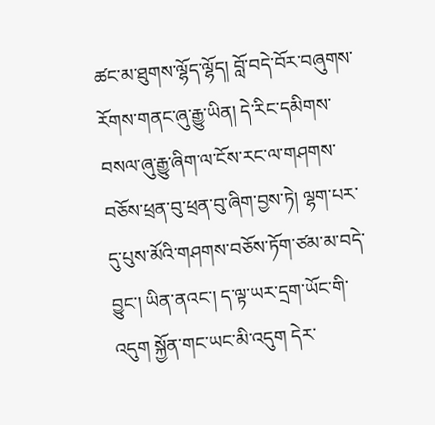ཚང་མ་ཐུགས་ལྷོད་ལྷོད། བློ་བདེ་བོར་བཞུགས་རོགས་གནང་ཞུ་རྒྱུ་ཡིན། དེ་རིང་དམིགས་བསལ་ཞུ་རྒྱུ་ཞིག་ལ་ངོས་རང་ལ་གཤགས་བཅོས་ཕྲན་བུ་ཕྲན་བུ་ཞིག་བྱས་ཏེ། ལྷག་པར་དུ་པུས་མོའི་གཤགས་བཅོས་ཏོག་ཙམ་མ་བདེ་བྱུང་། ཡིན་ནའང་། ད་ལྟ་ཡར་དྲག་ཡོང་གི་འདུག སྐྱོན་གང་ཡང་མི་འདུག དེར་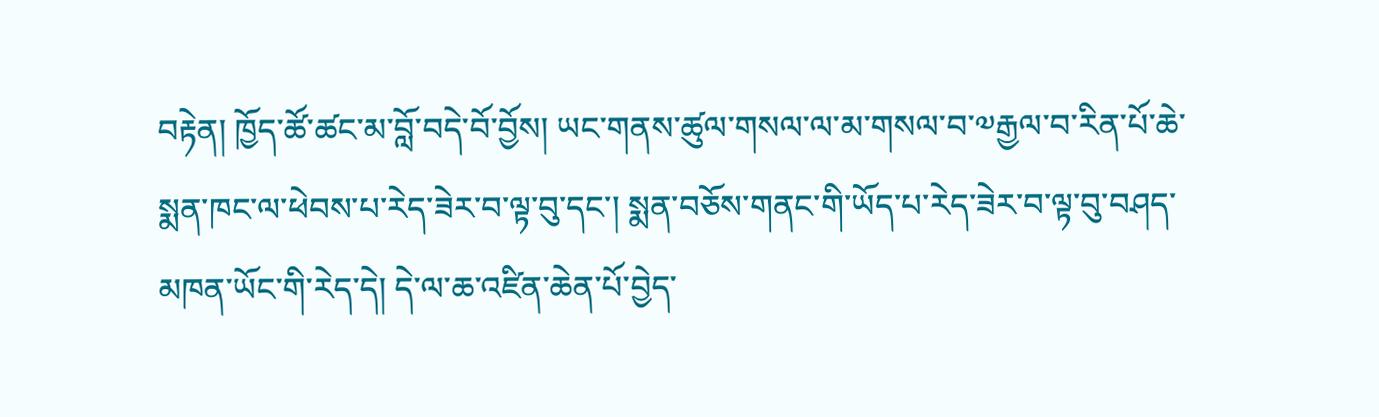བརྟེན། ཁྱོད་ཚོ་ཚང་མ་བློ་བདེ་བོ་བྱོས། ཡང་གནས་ཚུལ་གསལ་ལ་མ་གསལ་བ་༧རྒྱལ་བ་རིན་པོ་ཆེ་སྨན་ཁང་ལ་ཕེབས་པ་རེད་ཟེར་བ་ལྟ་བུ་དང་། སྨན་བཅོས་གནང་གི་ཡོད་པ་རེད་ཟེར་བ་ལྟ་བུ་བཤད་མཁན་ཡོང་གི་རེད་དེ། དེ་ལ་ཆ་འཛིན་ཆེན་པོ་བྱེད་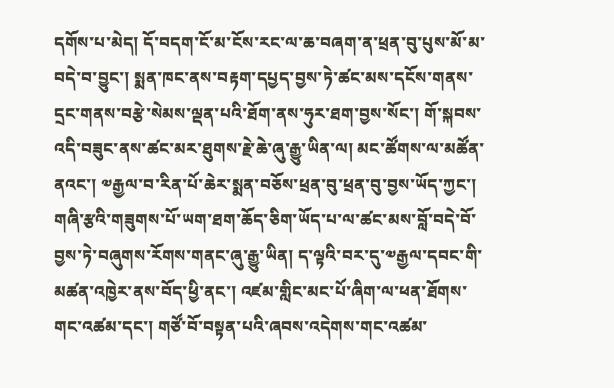དགོས་པ་མེད། དོ་བདག་ངོ་མ་ངོས་རང་ལ་ཆ་བཞག་ན་ཕྲན་བུ་པུས་མོ་མ་བདེ་བ་བྱུང་། སྨན་ཁང་ནས་བརྟག་དཔྱད་བྱས་ཏེ་ཚང་མས་དངོས་གནས་དྲང་གནས་བརྩེ་སེམས་ལྡན་པའི་ཐོག་ནས་ཧུར་ཐག་བྱས་སོང་། གོ་སྐབས་འདི་བཟུང་ནས་ཚང་མར་ཐུགས་རྗེ་ཆེ་ཞུ་རྒྱུ་ཡིན་ལ། མང་ཚོགས་ལ་མཚོན་ནའང་། ༧རྒྱལ་བ་རིན་པོ་ཆེར་སྨན་བཅོས་ཕྲན་བུ་ཕྲན་བུ་བྱས་ཡོད་ཀྱང་། གཞི་རྩའི་གཟུགས་པོ་ཡག་ཐག་ཆོད་ཅིག་ཡོད་པ་ལ་ཚང་མས་བློ་བདེ་བོ་བྱས་ཏེ་བཞུགས་རོགས་གནང་ཞུ་རྒྱུ་ཡིན། ད་ལྟའི་བར་དུ་༧རྒྱལ་དབང་གི་མཚན་འཁྱེར་ནས་བོད་ཕྱི་ནང་། འཛམ་གླིང་མང་པོ་ཞིག་ལ་ཕན་ཐོགས་གང་འཚམ་དང་། གཙོ་བོ་བསྟན་པའི་ཞབས་འདེགས་གང་འཚམ་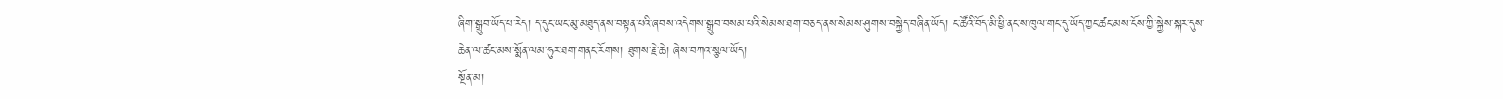ཞིག་སྒྲུབ་ཡོད་པ་རེད། ད་དུང་ཡང་མུ་མཐུད་ནས་བསྟན་པའི་ཞབས་འདེགས་སྒྲུབ་བསམ་པའི་སེམས་ཐག་བཅད་ནས་སེམས་ཤུགས་བསྐྱེད་བཞིན་ཡོད། ང་ཚོའི་བོད་མི་ཕྱི་ནང་ས་ཁུལ་གང་དུ་ཡོད་ཀྱང་ཚང་མས་ངོས་ཀྱི་སྐྱེས་སྐར་དུས་ཆེན་ལ་ཚང་མས་སྨོན་ལམ་ཧུར་ཐག་གནང་རོགས། ཐུགས་རྗེ་ཆེ། ཞེས་བཀའ་སྩལ་ཡོད།
སྔོན་མ།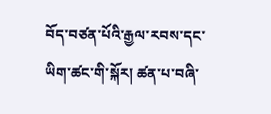བོད་བཙན་པོའི་རྒྱལ་རབས་དང་ཡིག་ཚང་གི་སྐོར། ཚན་པ་བཞི་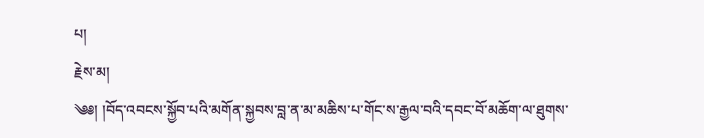པ།
རྗེས་མ།
༄༅། །བོད་འབངས་སྐྱོབ་པའི་མགོན་སྐྱབས་བླ་ན་མ་མཆིས་པ་གོང་ས་རྒྱལ་བའི་དབང་བོ་མཆོག་ལ་ཐུགས་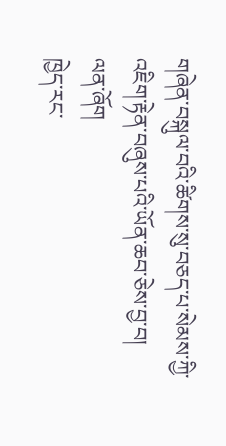གཞེན་བསྐུལ་བའི་ཚིགས་སུ་བཅད་པ་སེམས་ཀྱི་འཇིག་རྟེན་བཞུས་པའི་ཡོན་ཆབ་ཅེས་བྱ་བ།
ལན་ཞོག
ཁྱེད་རང་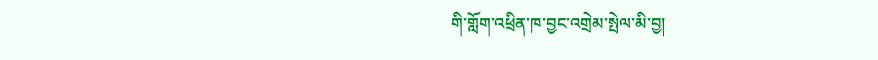གི་གློག་འཕྲིན་ཁ་བྱང་འགྲེམ་སྤེལ་མི་བྱ།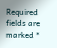Required fields are marked *